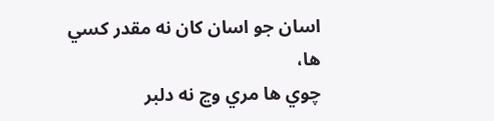اسان جو اسان کان نه مقدر کسي ها،
چوي ها مري وڃ نه دلبر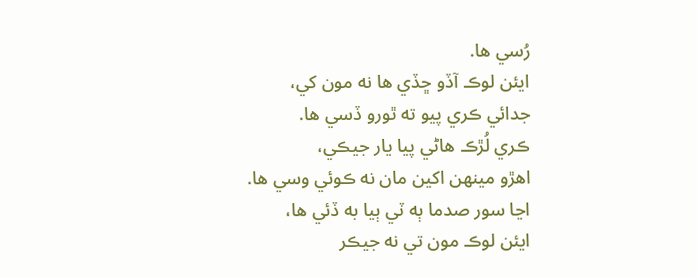رُسي ها.
ايئن لوڪ آڏو ڇڏي ها نه مون کي،
جدائي ڪري پيو ته ٿورو ڏسي ها.
ڪري لُڙڪ هاڻي پيا يار جيڪي،
اهڙو مينهن اکين مان نه ڪوئي وسي ها.
اڃا سور صدما ٻه ٽي ٻيا به ڏئي ها،
ايئن لوڪ مون تي نه جيڪر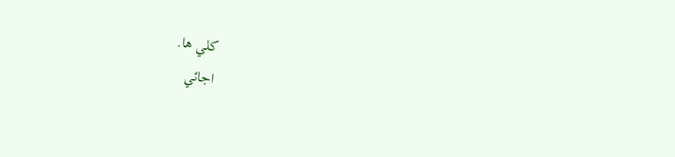کلي ها.
اجائي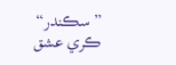”سڪندر“ ڪري عشق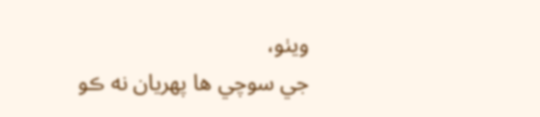ويٺو،
جي سوچي ها پهريان نه ڪو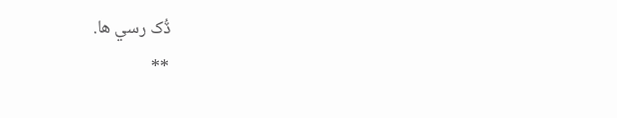ڏُک رسي ها.
**